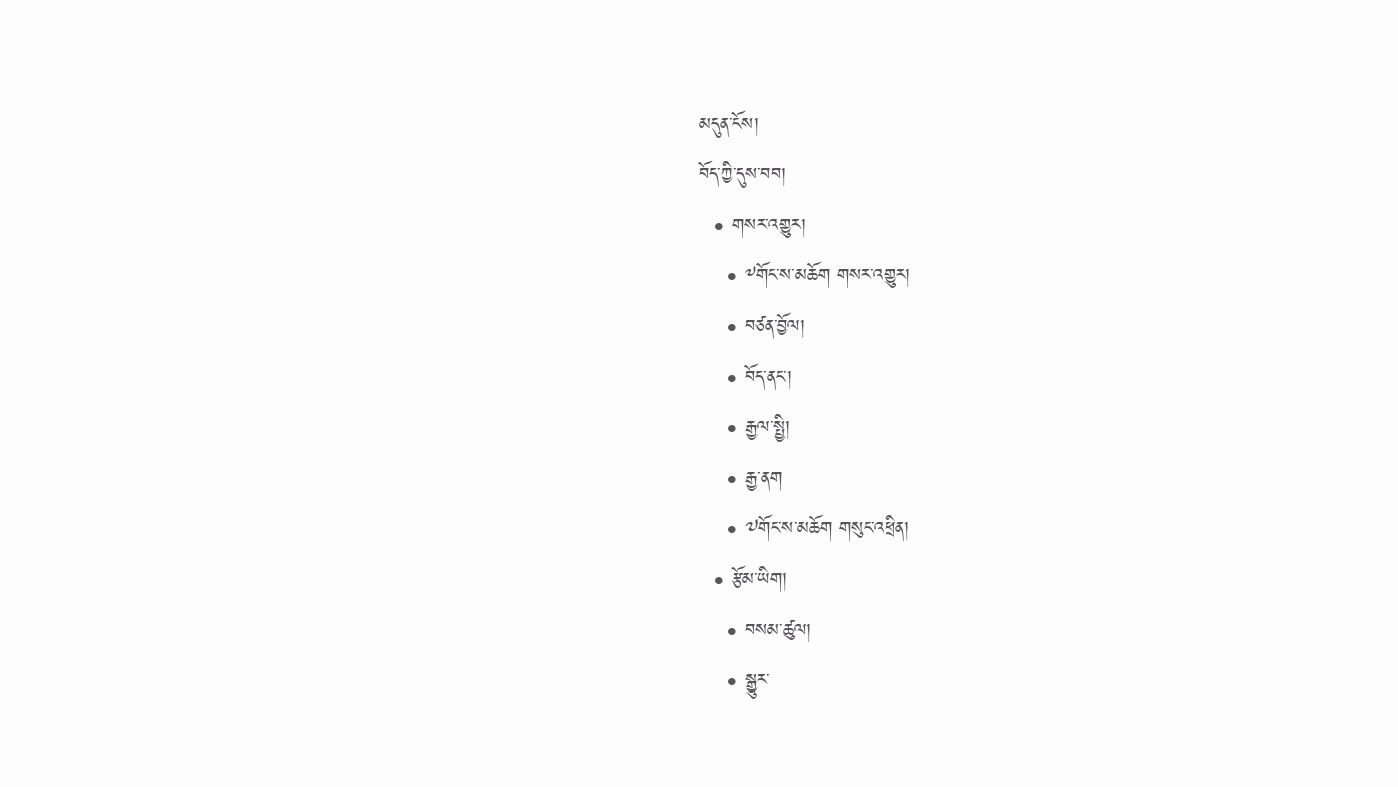མདུན་ངོས།
བོད་ཀྱི་དུས་བབ།
  • གསར་འགྱུར།
    • ༸གོང་ས་མཆོག གསར་འགྱུར།
    • བཙན་བྱོལ།
    • བོད་ནང་།
    • རྒྱལ་སྤྱི།
    • རྒྱ་ནག
    • ༧གོང་ས་མཆོག གསུང་འཕྲིན།
  • རྩོམ་ཡིག།
    • བསམ་ཚུལ།
    • སྒྱུར་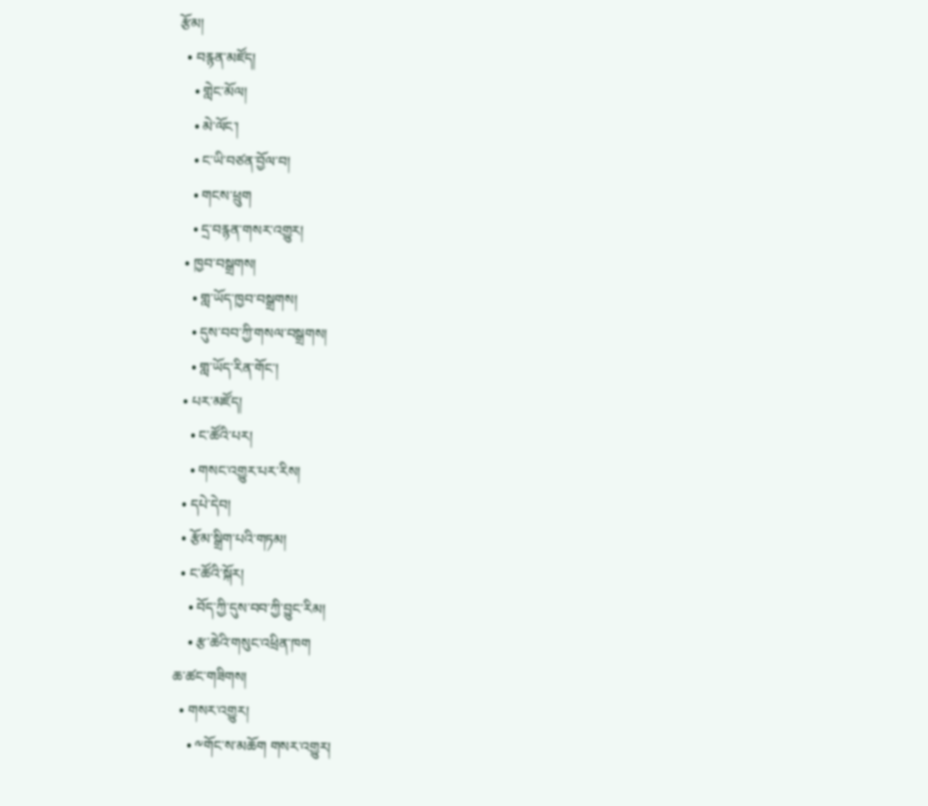རྩོམ།
  • བརྙན་མཛོད།
    • གླེང་མོལ།
    • མེ་ལོང་།
    • ང་ཡི་བཙན་བྱོལ་བ།
    • གངས་ཕྲུག
    • དྲ་བརྙན་གསར་འགྱུར།
  • ཁྱབ་བསྒྲགས།
    • གླ་ཡོད་ཁྱབ་བསྒྲགས།
    • དུས་བབ་ཀྱི་གསལ་བསྒྲགས།
    • གླ་ཡོད་རིན་གོང་།
  • པར་མཛོད།
    • ང་ཚོའི་པར།
    • གསང་འགྱུར་པར་རིས།
  • དཔེ་དེབ།
  • རྩོམ་སྒྲིག་པའི་གཏམ།
  • ང་ཚོའི་སྐོར།
    • བོད་ཀྱི་དུས་བབ་ཀྱི་བྱུང་རིམ།
    • རྩ་ཆེའི་གསུང་འཕྲིན་ཁག
ཆ་ཚང་གཟིགས།
  • གསར་འགྱུར།
    • ༸གོང་ས་མཆོག གསར་འགྱུར།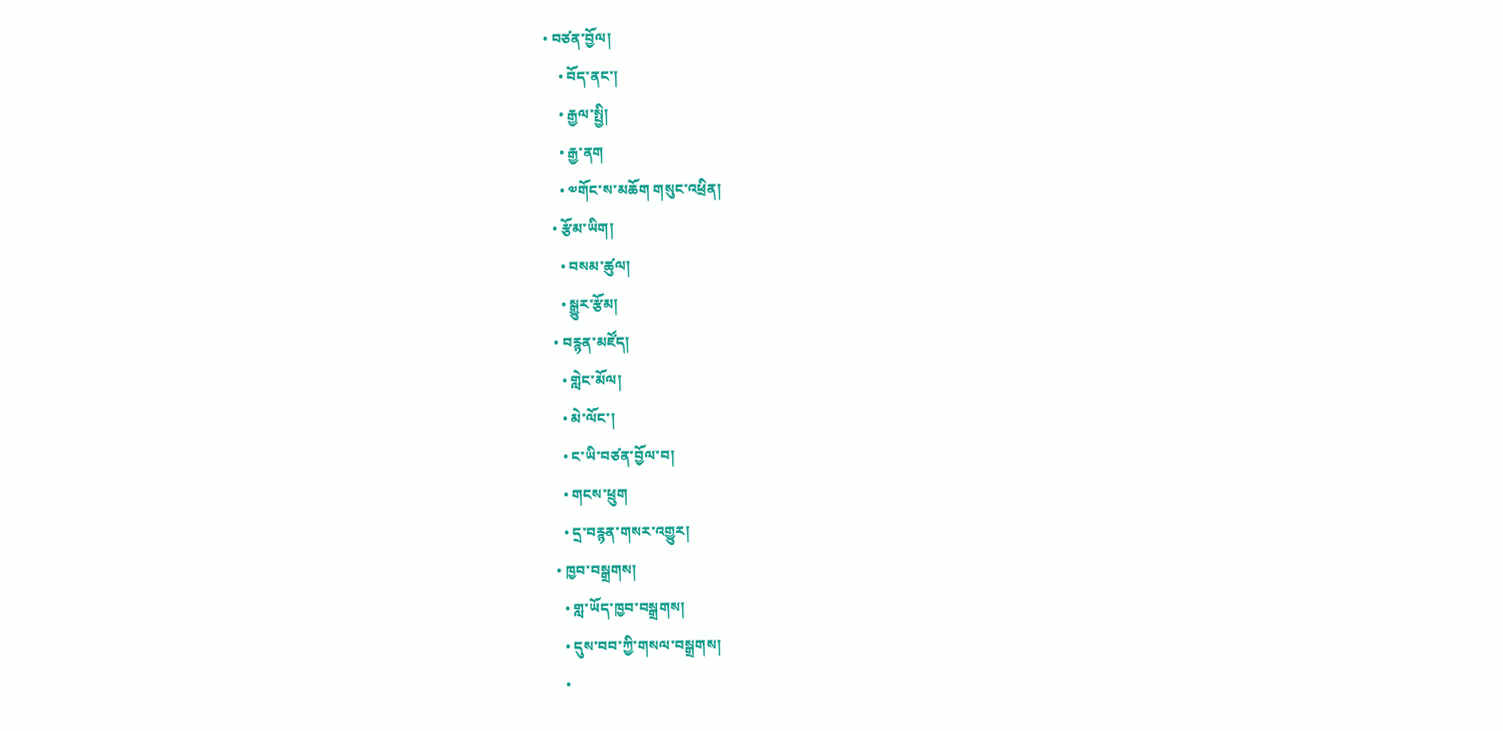• བཙན་བྱོལ།
    • བོད་ནང་།
    • རྒྱལ་སྤྱི།
    • རྒྱ་ནག
    • ༧གོང་ས་མཆོག གསུང་འཕྲིན།
  • རྩོམ་ཡིག།
    • བསམ་ཚུལ།
    • སྒྱུར་རྩོམ།
  • བརྙན་མཛོད།
    • གླེང་མོལ།
    • མེ་ལོང་།
    • ང་ཡི་བཙན་བྱོལ་བ།
    • གངས་ཕྲུག
    • དྲ་བརྙན་གསར་འགྱུར།
  • ཁྱབ་བསྒྲགས།
    • གླ་ཡོད་ཁྱབ་བསྒྲགས།
    • དུས་བབ་ཀྱི་གསལ་བསྒྲགས།
    •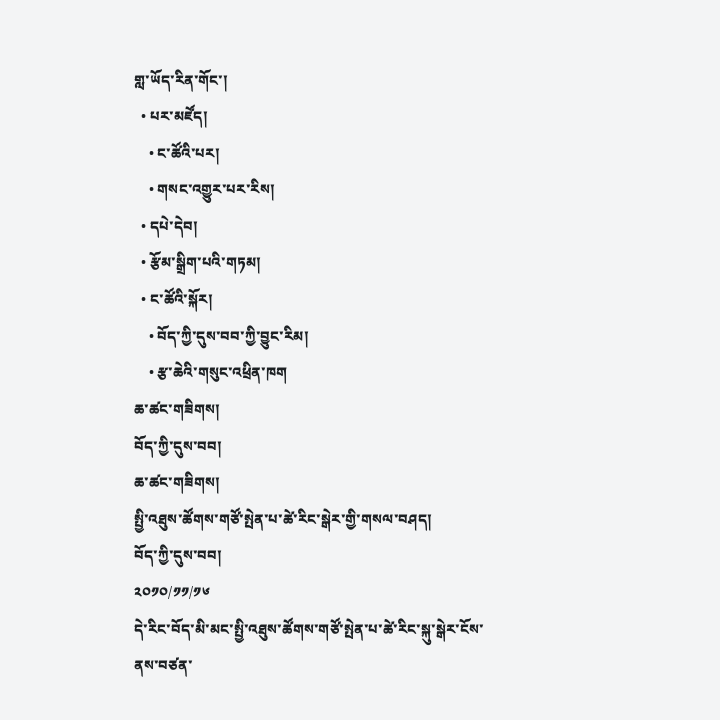གླ་ཡོད་རིན་གོང་།
  • པར་མཛོད།
    • ང་ཚོའི་པར།
    • གསང་འགྱུར་པར་རིས།
  • དཔེ་དེབ།
  • རྩོམ་སྒྲིག་པའི་གཏམ།
  • ང་ཚོའི་སྐོར།
    • བོད་ཀྱི་དུས་བབ་ཀྱི་བྱུང་རིམ།
    • རྩ་ཆེའི་གསུང་འཕྲིན་ཁག
ཆ་ཚང་གཟིགས།
བོད་ཀྱི་དུས་བབ།
ཆ་ཚང་གཟིགས།
སྤྱི་འཐུས་ཚོགས་གཙོ་སྤེན་པ་ཚེ་རིང་སྒེར་གྱི་གསལ་བཤད།
བོད་ཀྱི་དུས་བབ།
༢༠༡༠/༡༡/༡༦
དེ་རིང་བོད་མི་མང་སྤྱི་འཐུས་ཚོགས་གཙོ་སྤེན་པ་ཚེ་རིང་སྐུ་སྒེར་ངོས་ནས་བཙན་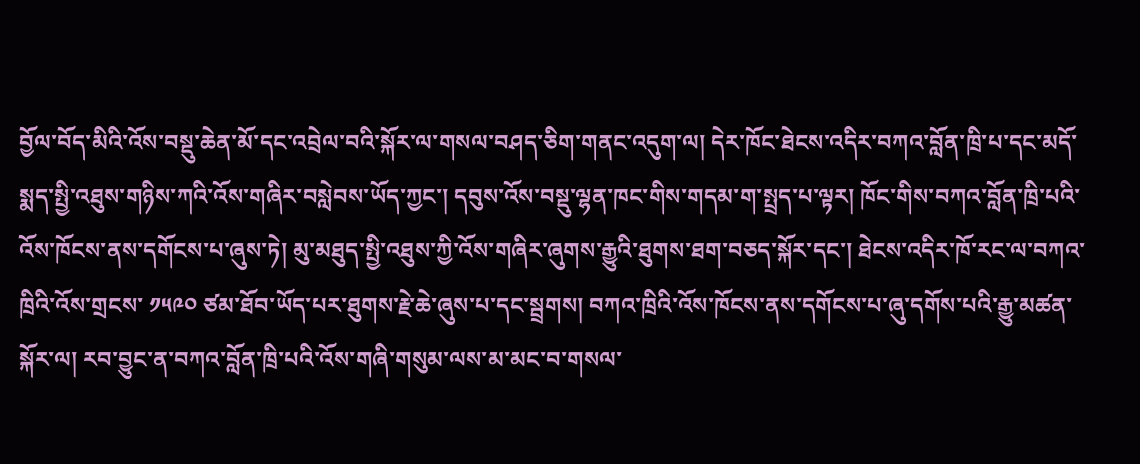བྱོལ་བོད་མིའི་འོས་བསྡུ་ཆེན་མོ་དང་འབྲེལ་བའི་སྐོར་ལ་གསལ་བཤད་ཅིག་གནང་འདུག་ལ། དེར་ཁོང་ཐེངས་འདིར་བཀའ་བློན་ཁྲི་པ་དང་མདོ་སྨད་སྤྱི་འཐུས་གཉིས་ཀའི་འོས་གཞིར་བསླེབས་ཡོད་ཀྱང་། དབུས་འོས་བསྡུ་ལྷན་ཁང་གིས་གདམ་ག་སྤྲད་པ་ལྟར། ཁོང་གིས་བཀའ་བློན་ཁྲི་པའི་འོས་ཁོངས་ནས་དགོངས་པ་ཞུས་ཏེ། མུ་མཐུད་སྤྱི་འཐུས་ཀྱི་འོས་གཞིར་ཞུགས་རྒྱུའི་ཐུགས་ཐག་བཅད་སྐོར་དང་། ཐེངས་འདིར་ཁོ་རང་ལ་བཀའ་ཁྲིའི་འོས་གྲངས་ ༡༥༩༠ ཙམ་ཐོབ་ཡོད་པར་ཐུགས་རྗེ་ཆེ་ཞུས་པ་དང་སྦྲགས། བཀའ་ཁྲིའི་འོས་ཁོངས་ནས་དགོངས་པ་ཞུ་དགོས་པའི་རྒྱུ་མཚན་སྐོར་ལ། རབ་བྱུང་ན་བཀའ་བློན་ཁྲི་པའི་འོས་གཞི་གསུམ་ལས་མ་མང་བ་གསལ་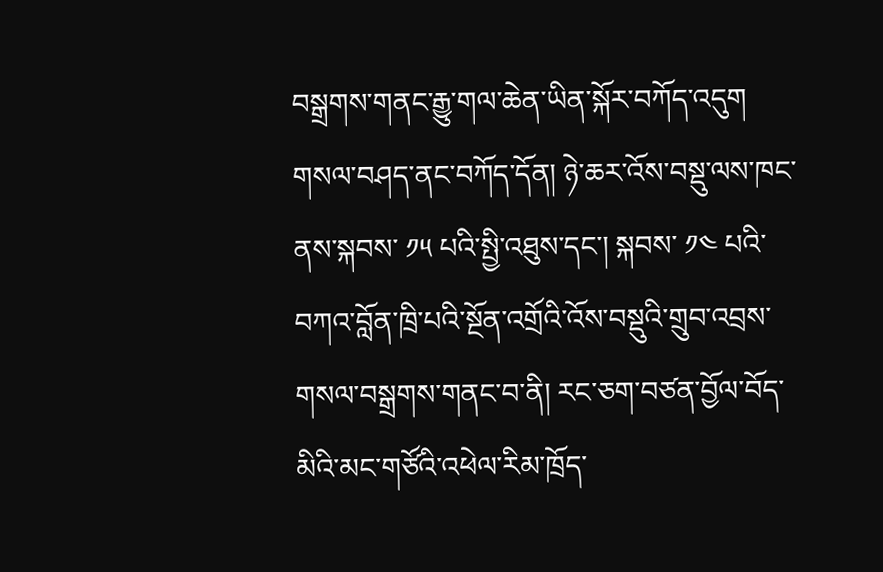བསྒྲགས་གནང་རྒྱུ་གལ་ཆེན་ཡིན་སྐོར་བཀོད་འདུག
གསལ་བཤད་ནང་བཀོད་དོན། ཉེ་ཆར་འོས་བསྡུ་ལས་ཁང་ནས་སྐབས་ ༡༥ པའི་སྤྱི་འཐུས་དང་། སྐབས་ ༡༤ པའི་བཀའ་བློན་ཁྲི་པའི་སྔོན་འགྲོའི་འོས་བསྡུའི་གྲུབ་འབྲས་གསལ་བསྒྲགས་གནང་བ་ནི། རང་ཅག་བཙན་བྱོལ་བོད་མིའི་མང་གཙོའི་འཕེལ་རིམ་ཁྲོད་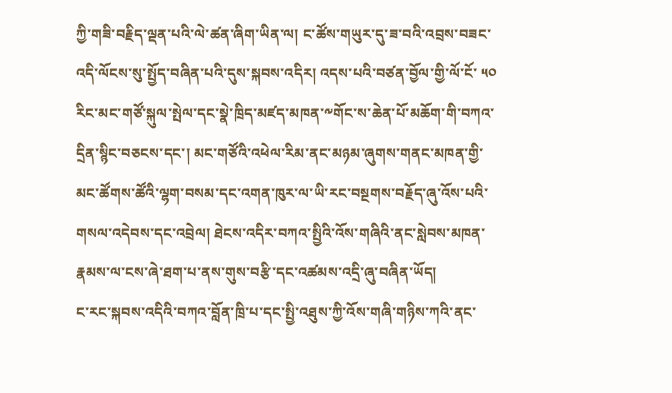ཀྱི་གཟི་བརྗིད་ལྡན་པའི་ལེ་ཚན་ཞིག་ཡིན་ལ། ང་ཚོས་གཡུར་དུ་ཟ་བའི་འབྲས་བཟང་འདི་ལོངས་སུ་སྤྱོད་བཞིན་པའི་དུས་སྐབས་འདིར། འདས་པའི་བཙན་བྱོལ་གྱི་ལོ་ངོ་ ༥༠ རིང་མང་གཙོ་སྐུལ་སྤེལ་དང་སྣེ་ཁྲིད་མཛད་མཁན་༸གོང་ས་ཆེན་པོ་མཆོག་གི་བཀའ་དྲིན་སྙིང་བཅངས་དང་། མང་གཙོའི་འཕེལ་རིམ་ནང་མཉམ་ཞུགས་གནང་མཁན་གྱི་མང་ཚོགས་ཚོའི་ལྷག་བསམ་དང་འགན་ཁུར་ལ་ཡི་རང་བསྔགས་བརྗོད་ཞུ་འོས་པའི་གསལ་འདེབས་དང་འབྲེལ། ཐེངས་འདིར་བཀའ་སྤྱིའི་འོས་གཞིའི་ནང་སླེབས་མཁན་རྣམས་ལ་ངས་ཞེ་ཐག་པ་ནས་གུས་བརྩི་དང་འཚམས་འདྲི་ཞུ་བཞིན་ཡོད།
ང་རང་སྐབས་འདིའི་བཀའ་བློན་ཁྲི་པ་དང་སྤྱི་འཐུས་ཀྱི་འོས་གཞི་གཉིས་ཀའི་ནང་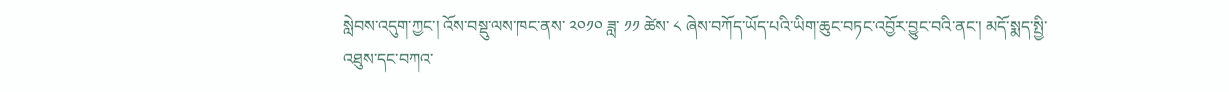སླེབས་འདུག་ཀྱང་། འོས་བསྡུ་ལས་ཁང་ནས་ ༢༠༡༠ ཟླ་ ༡༡ ཚེས་ ༨ ཞེས་བཀོད་ཡོད་པའི་ཡིག་ཆུང་བཏང་འབྱོར་བྱུང་བའི་ནང་། མདོ་སྨད་སྤྱི་འཐུས་དང་བཀའ་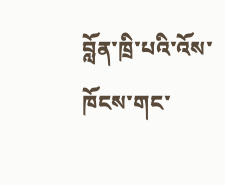བློན་ཁྲི་པའི་འོས་ཁོངས་གང་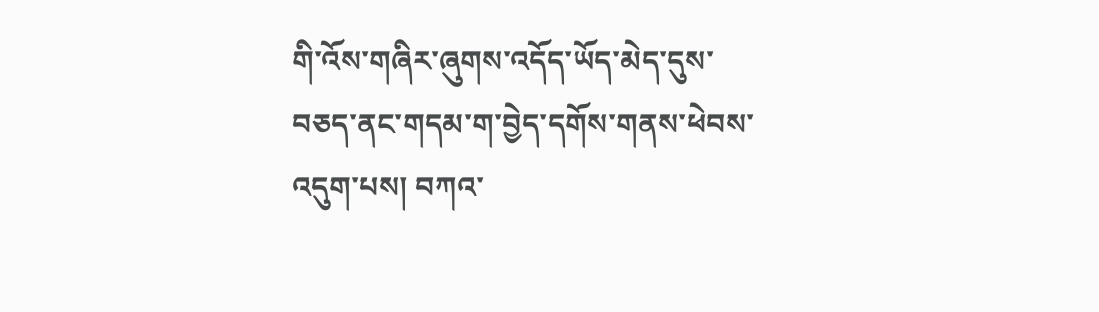གི་འོས་གཞིར་ཞུགས་འདོད་ཡོད་མེད་དུས་བཅད་ནང་གདམ་ག་བྱེད་དགོས་གནས་ཕེབས་འདུག་པས། བཀའ་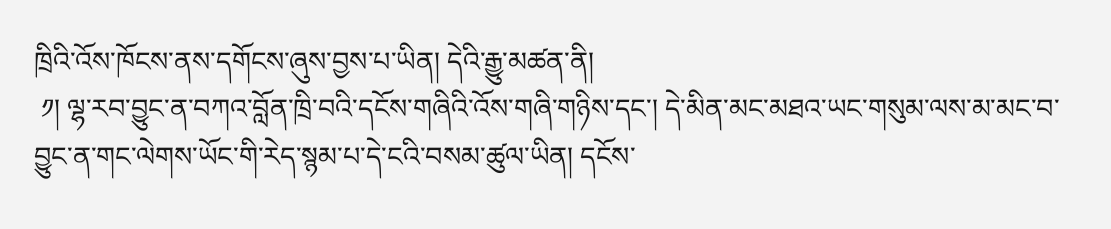ཁྲིའི་འོས་ཁོངས་ནས་དགོངས་ཞུས་བྱས་པ་ཡིན། དེའི་རྒྱུ་མཚན་ནི།
 ༡། ལྷ་རབ་བྱུང་ན་བཀའ་བློན་ཁྲི་བའི་དངོས་གཞིའི་འོས་གཞི་གཉིས་དང་། དེ་མིན་མང་མཐའ་ཡང་གསུམ་ལས་མ་མང་བ་བྱུང་ན་གང་ལེགས་ཡོང་གི་རེད་སྙམ་པ་དེ་ངའི་བསམ་ཚུལ་ཡིན། དངོས་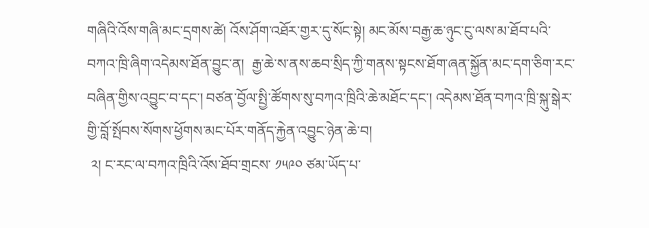གཞིའི་འོས་གཞི་མང་དྲགས་ཚེ། འོས་ཤོག་འཐོར་གྱར་དུ་སོང་སྟེ། མང་མོས་བརྒྱ་ཆ་ཉུང་ངུ་ལས་མ་ཐོབ་པའི་བཀའ་ཁྲི་ཞིག་འདེམས་ཐོན་བྱུང་ན།  རྒྱ་ཆེ་ས་ནས་ཆབ་སྲིད་ཀྱི་གནས་སྟངས་ཐོག་ཞན་སྐྱོན་མང་དག་ཅིག་རང་བཞིན་གྱིས་འབྱུང་བ་དང་། བཙན་བྱོལ་སྤྱི་ཚོགས་སུ་བཀའ་ཁྲིའི་ཆེ་མཐོང་དང་། འདེམས་ཐོན་བཀའ་ཁྲི་སྐུ་སྒེར་གྱི་བློ་སྤོབས་སོགས་ཕྱོགས་མང་པོར་གནོད་རྐྱེན་འབྱུང་ཉེན་ཆེ་བ།
 ༢། ང་རང་ལ་བཀའ་ཁྲིའི་འོས་ཐོབ་གྲངས་ ༡༥༩༠ ཙམ་ཡོད་པ་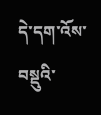དེ་དག་འོས་བསྡུའི་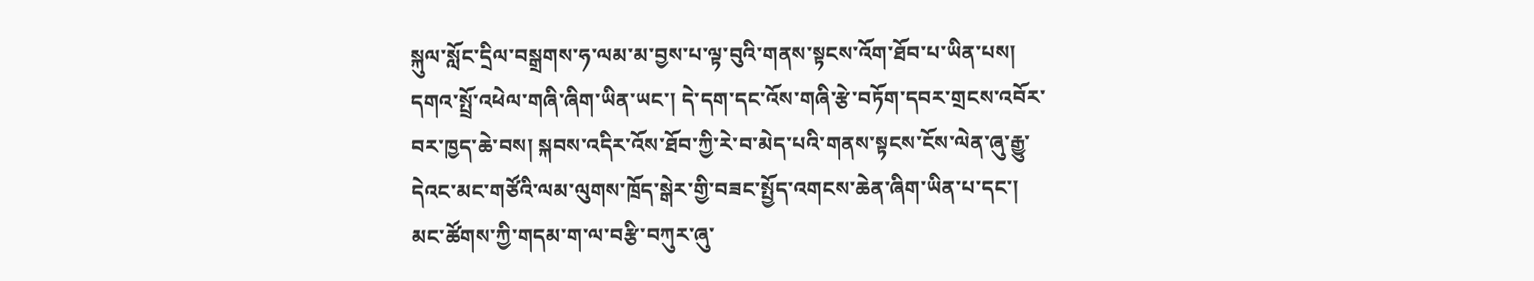སྐུལ་སློང་དྲིལ་བསྒྲགས་ཧ་ལམ་མ་བྱས་པ་ལྟ་བུའི་གནས་སྟངས་འོག་ཐོབ་པ་ཡིན་པས། དགའ་སྤྲོ་འཕེལ་གཞི་ཞིག་ཡིན་ཡང་། དེ་དག་དང་འོས་གཞི་རྩེ་བཏོག་དབར་གྲངས་འབོར་བར་ཁྱད་ཆེ་བས། སྐབས་འདིར་འོས་ཐོབ་ཀྱི་རེ་བ་མེད་པའི་གནས་སྟངས་ངོས་ལེན་ཞུ་རྒྱུ་དེའང་མང་གཙོའི་ལམ་ལུགས་ཁྲོད་སྒེར་གྱི་བཟང་སྤྱོད་འགངས་ཆེན་ཞིག་ཡིན་པ་དང་། མང་ཚོགས་ཀྱི་གདམ་ག་ལ་བརྩི་བཀུར་ཞུ་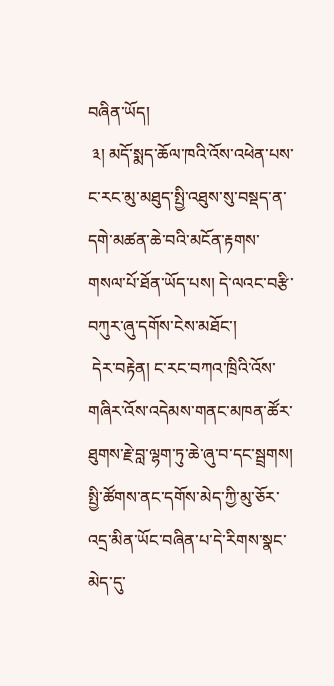བཞིན་ཡོད།
 ༣། མདོ་སྨད་ཆོལ་ཁའི་འོས་འཕེན་པས་ང་རང་མུ་མཐུད་སྤྱི་འཐུས་སུ་བསྡད་ན་དགེ་མཚན་ཆེ་བའི་མངོན་རྟགས་གསལ་པོ་ཐོན་ཡོད་པས། དེ་ལའང་བརྩི་བཀུར་ཞུ་དགོས་ངེས་མཐོང་།
 དེར་བརྟེན། ང་རང་བཀའ་ཁྲིའི་འོས་གཞིར་འོས་འདེམས་གནང་མཁན་ཚོར་ཐུགས་རྗེ་བླ་ལྷག་ཏུ་ཆེ་ཞུ་བ་དང་སྦྲགས། སྤྱི་ཚོགས་ནང་དགོས་མེད་ཀྱི་མུ་ཅོར་འདྲ་མིན་ཡོང་བཞིན་པ་དེ་རིགས་སྣང་མེད་དུ་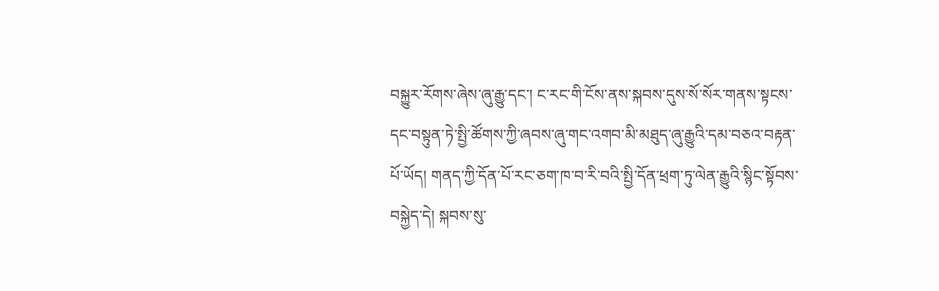བསྐྱུར་རོགས་ཞེས་ཞུ་རྒྱུ་དང་། ང་རང་གི་ངོས་ནས་སྐབས་དུས་སོ་སོར་གནས་སྟངས་དང་བསྟུན་ཏེ་སྤྱི་ཚོགས་ཀྱི་ཞབས་ཞུ་གང་འགབ་མི་མཐུད་ཞུ་རྒྱུའི་དམ་བཅའ་བརྟན་པོ་ཡོད། གནད་ཀྱི་དོན་པོ་རང་ཅག་ཁ་བ་རི་བའི་སྤྱི་དོན་ཕྲག་ཏུ་ལེན་རྒྱུའི་སྙིང་སྟོབས་བསྐྱེད་དེ། སྐབས་སུ་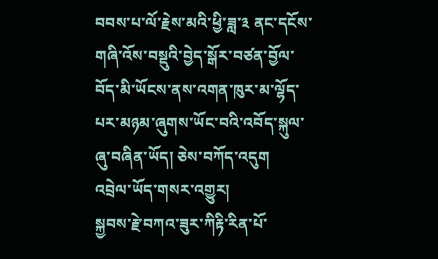བབས་པ་ལོ་རྗེས་མའི་ཕྱི་ཟླ་༣ ནང་དངོས་གཞི་འོས་བསྡུའི་བྱེད་སྒོར་བཙན་བྱོལ་བོད་མི་ཡོངས་ནས་འགན་ཁུར་མ་ལྷོད་པར་མཉམ་ཞུགས་ཡོང་བའི་འབོད་སྐུལ་ཞུ་བཞིན་ཡོད། ཅེས་བཀོད་འདུག
འབྲེལ་ཡོད་གསར་འགྱུར།
སྐྱབས་རྗེ་བཀའ་ཟུར་ཀིརྟི་རིན་པོ་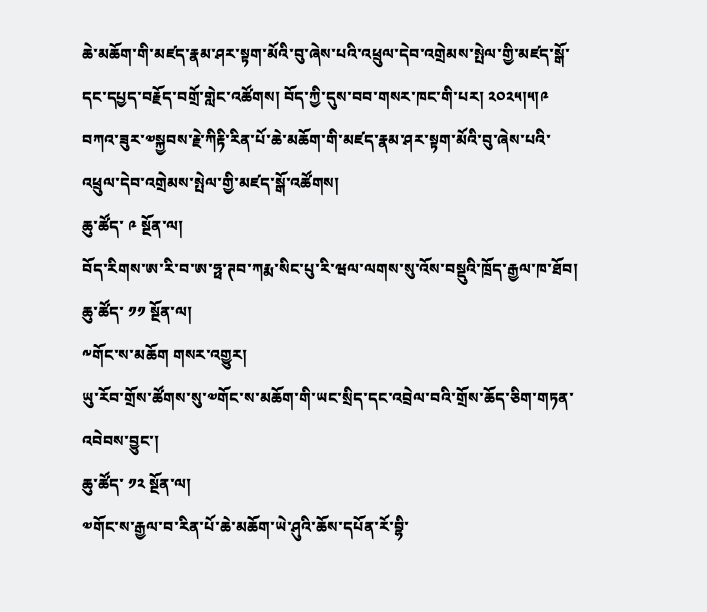ཆེ་མཆོག་གི་མཛད་རྣམ་ཤར་སྟག་མོའི་བུ་ཞེས་པའི་འཕྲུལ་དེབ་འགྲེམས་སྤེལ་གྱི་མཛད་སྒོ་དང་དཔྱད་བརྗོད་བགྲོ་གླེང་འཚོགས། བོད་ཀྱི་དུས་བབ་གསར་ཁང་གི་པར། ༢༠༢༥།༥།༩
བཀའ་ཟུར་༧སྐྱབས་རྗེ་ཀིརྟི་རིན་པོ་ཆེ་མཆོག་གི་མཛད་རྣམ་ཤར་སྟག་མོའི་བུ་ཞེས་པའི་འཕྲུལ་དེབ་འགྲེམས་སྤེལ་གྱི་མཛད་སྒོ་འཚོགས།
ཆུ་ཚོད་ ༩ སྔོན་ལ།
བོད་རིགས་ཨ་རི་བ་ཨ་ཧྥ་ཊབ་ཀརྨ་སིང་པུ་རི་ཝལ་ལགས་སུ་འོས་བསྡུའི་ཁྲོད་རྒྱལ་ཁ་ཐོབ།
ཆུ་ཚོད་ ༡༡ སྔོན་ལ།
༸གོང་ས་མཆོག གསར་འགྱུར།
ཡུ་རོབ་གྲོས་ཚོགས་སུ་༧གོང་ས་མཆོག་གི་ཡང་སྲིད་དང་འབྲེལ་བའི་གྲོས་ཆོད་ཅིག་གཏན་འབེབས་བྱུང་།
ཆུ་ཚོད་ ༡༢ སྔོན་ལ།
༧གོང་ས་རྒྱལ་བ་རིན་པོ་ཆེ་མཆོག་ཡེ་ཤུའི་ཆོས་དཔོན་རོ་བྷི་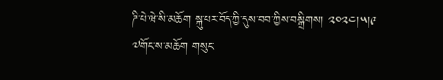ཌི་པེ་ཝེ་སི་མཆོག སྐུ་པར་བོད་ཀྱི་དུས་བབ་ཀྱིས་བསྒྲིགས། ༢༠༢༤།༥།༩
༧གོང་ས་མཆོག གསུང་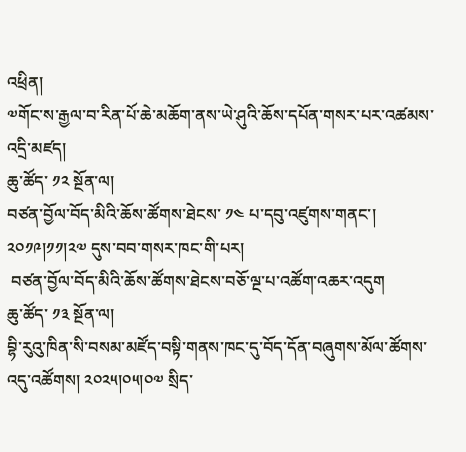འཕྲིན།
༧གོང་ས་རྒྱལ་བ་རིན་པོ་ཆེ་མཆོག་ནས་ཡེ་ཤུའི་ཆོས་དཔོན་གསར་པར་འཚམས་འདྲི་མཛད།
ཆུ་ཚོད་ ༡༢ སྔོན་ལ།
བཙན་བྱོལ་བོད་མིའི་ཆོས་ཚོགས་ཐེངས་ ༡༤ པ་དབུ་འཛུགས་གནང་། ༢༠༡༩།༡༡།༢༧ དུས་བབ་གསར་ཁང་གི་པར།
 བཙན་བྱོལ་བོད་མིའི་ཆོས་ཚོགས་ཐེངས་བཅོ་ལྔ་པ་འཚོག་འཆར་འདུག
ཆུ་ཚོད་ ༡༣ སྔོན་ལ།
བྷི་རུའུ་ཁིན་སི་བསམ་མཛོད་བསྟི་གནས་ཁང་དུ་བོད་དོན་བཞུགས་མོལ་ཚོགས་འདུ་འཚོགས། ༢༠༢༥།༠༥།༠༧ སྲིད་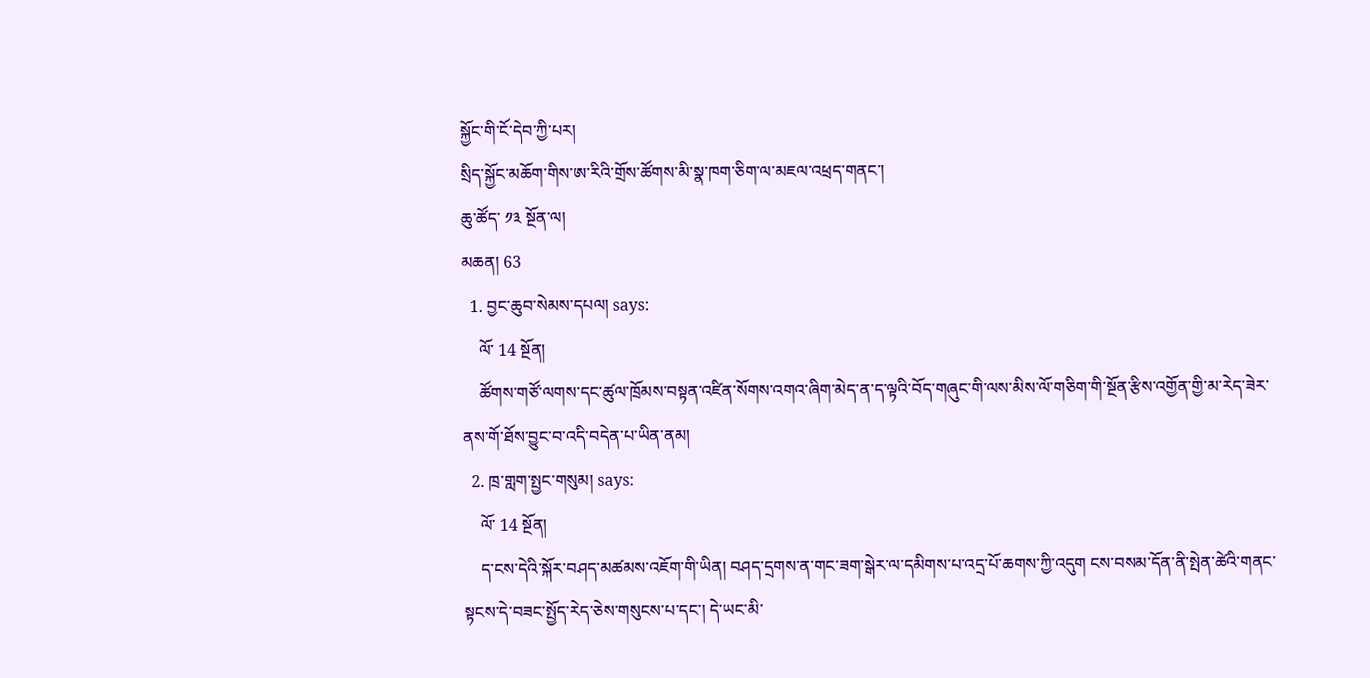སྐྱོང་གི་ངོ་དེབ་ཀྱི་པར།
སྲིད་སྐྱོང་མཆོག་གིས་ཨ་རིའི་གྲོས་ཚོགས་མི་སྣ་ཁག་ཅིག་ལ་མཇལ་འཕྲད་གནང་།
ཆུ་ཚོད་ ༡༣ སྔོན་ལ།
མཆན། 63
  1. བྱང་ཆུབ་སེམས་དཔལ། says:
    ལོ་ 14 སྔོན།
    ཚོགས་གཙོ་ལགས་དང་ཚུལ་ཁྲོམས་བསྟན་འཛིན་སོགས་འགའ་ཞིག་མེད་ན་ད་ལྟའི་བོད་གཞུང་གི་ལས་མིས་ལོ་གཅིག་གི་སྔོན་རྩིས་འགྱོན་གྱི་མ་རེད་ཟེར་ནས་གོ་ཐོས་བྱུང་བ་འདི་བདེན་པ་ཡིན་ནམ།
  2. ཁྲ་གླག་སྤྱང་གསུམ། says:
    ལོ་ 14 སྔོན།
    ད་ངས་དེའི་སྐོར་བཤད་མཚམས་འཇོག་གི་ཡིན། བཤད་དྲགས་ན་གང་ཟག་སྒེར་ལ་དམིགས་པ་འདྲ་པོ་ཆགས་ཀྱི་འདུག ངས་བསམ་དོན་ནི་སྤེན་ཚེའི་གནང་སྟངས་དེ་བཟང་སྤྱོད་རེད་ཅེས་གསུངས་པ་དང་། དེ་ཡང་མི་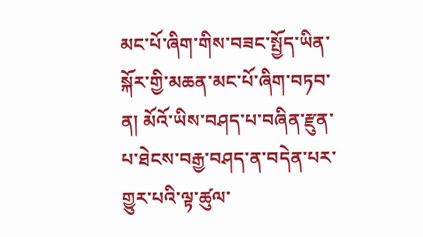མང་པོ་ཞིག་གིས་བཟང་སྤྱོད་ཡིན་སྐོར་གྱི་མཆན་མང་པོ་ཞིག་བཏབ་ན། མོའོ་ཡིས་བཤད་པ་བཞིན་རྫུན་པ་ཐེངས་བརྒྱ་བཤད་ན་བདེན་པར་གྱུར་པའི་ལྟ་ཚུལ་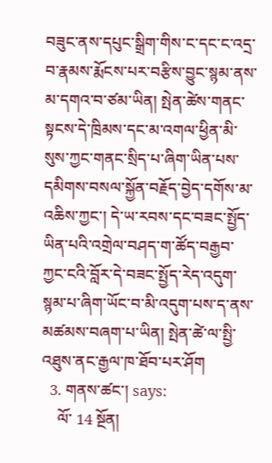བཟུང་ནས་དཔུང་སྒྲིག་གིས་ང་དང་ང་འདྲ་བ་རྣམས་རྨོངས་པར་བརྩིས་བྱུང་སྙམ་ནས་མ་དགའ་བ་ཙམ་ཡིན། སྤེན་ཚེས་གནང་སྟངས་དེ་ཁྲིམས་དང་མ་འགལ་ཕྱིན་མི་སུས་ཀྱང་གནང་སྲིད་པ་ཞིག་ཡིན་པས་དམིགས་བསལ་སྐྱོན་བརྗོད་བྱེད་དགོས་མ་འཆིས་ཀྱང་། དེ་ཡ་རབས་དང་བཟང་སྤྱོད་ཡིན་པའི་འགྲེལ་བཤད་ག་ཚོད་བརྒྱབ་ཀྱང་ངའི་བློར་དེ་བཟང་སྤྱོད་རེད་འདུག་སྙམ་པ་ཞིག་ཡོང་བ་མི་འདུག་པས་ད་ནས་མཚམས་བཞག་པ་ཡིན། སྤེན་ཚེ་ལ་སྤྱི་འཐུས་ནང་རྒྱལ་ཁ་ཐོབ་པར་ཤོག
  3. གནས་ཚང་། says:
    ལོ་ 14 སྔོན།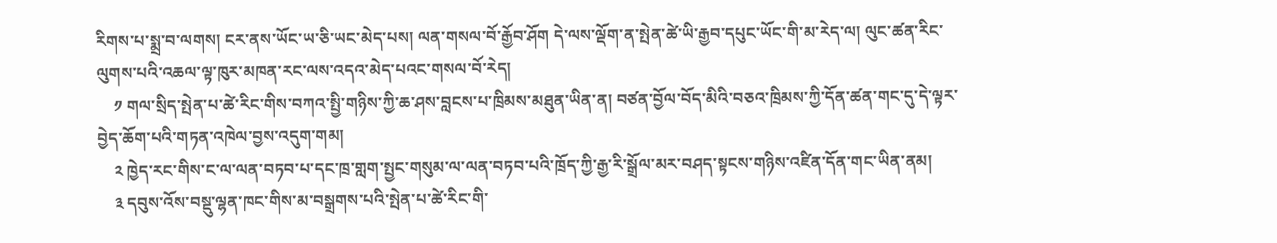རིགས་པ་སྨྲ་བ་ལགས། ངར་ནས་ཡོང་ཡ་ཅི་ཡང་མེད་པས། ལན་གསལ་བོ་རྒྱོབ་ཤོག དེ་ལས་ལྡོག་ན་སྤེན་ཚེ་ཡི་རྒྱབ་དཔུང་ཡོང་གི་མ་རེད་ལ། ལུང་ཚན་རིང་ལུགས་པའི་འཆལ་ལྟ་ཁུར་མཁན་རང་ལས་འདའ་མེད་པའང་གསལ་བོ་རེད།
    ༡ གལ་སྲིད་སྤེན་པ་ཚེ་རིང་གིས་བཀའ་སྤྱི་གཉིས་ཀྱི་ཆ་ཤས་བླངས་པ་ཁྲིམས་མཐུན་ཡིན་ན། བཙན་བྱོལ་བོད་མིའི་བཅའ་ཁྲིམས་ཀྱི་དོན་ཚན་གང་དུ་དེ་ལྟར་བྱེད་ཆོག་པའི་གཏན་འཁེལ་བྱས་འདུག་གམ།
    ༢ ཁྱེད་རང་གིས་ང་ལ་ལན་བཏབ་པ་དང་ཁྲ་གླག་སྤྱང་གསུམ་ལ་ལན་བཏབ་པའི་ཁྲོད་ཀྱི་རྒྱ་རི་སྒྲོལ་མར་བཤད་སྟངས་གཉིས་འཛིན་དོན་གང་ཡིན་ནམ།
    ༣ དབུས་འོས་བསྡུ་ལྷན་ཁང་གིས་མ་བསྒྲགས་པའི་སྤེན་པ་ཚེ་རིང་གི་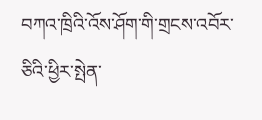བཀའ་ཁྲིའི་འོས་ཤོག་གི་གྲངས་འབོར་ཅིའི་ཕྱིར་སྤེན་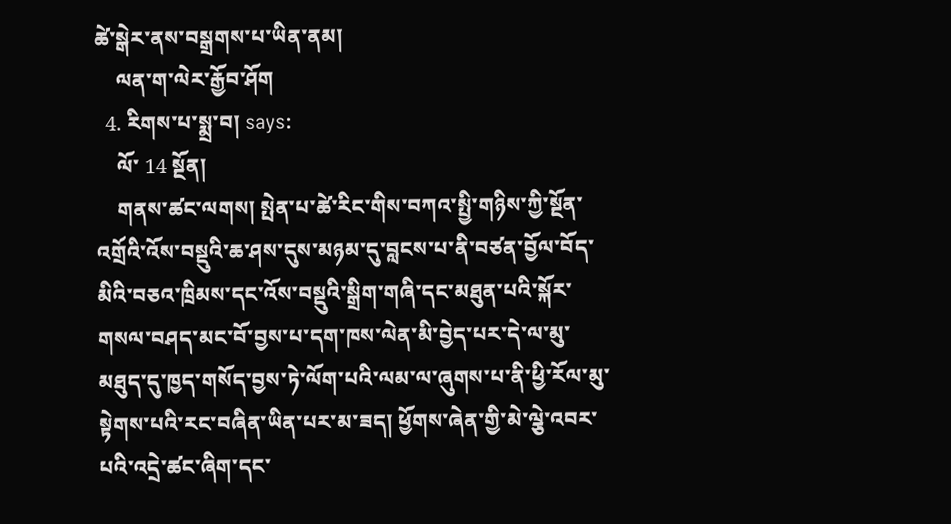ཚེ་སྒེར་ནས་བསྒྲགས་པ་ཡིན་ནམ།
    ལན་ག་ལེར་རྒྱོབ་ཤོག
  4. རིགས་པ་སྨྲ་བ། says:
    ལོ་ 14 སྔོན།
    གནས་ཚང་ལགས། སྤེན་པ་ཚེ་རིང་གིས་བཀའ་སྤྱི་གཉིས་ཀྱི་སྔོན་འགྲོའི་འོས་བསྡུའི་ཆ་ཤས་དུས་མཉམ་དུ་བླངས་པ་ནི་བཙན་བྱོལ་བོད་མིའི་བཅའ་ཁྲིམས་དང་འོས་བསྡུའི་སྒྲིག་གཞི་དང་མཐུན་པའི་སྐོར་གསལ་བཤད་མང་བོ་བྱས་པ་དག་ཁས་ལེན་མི་བྱེད་པར་དེ་ལ་མུ་མཐུད་དུ་ཁྱད་གསོད་བྱས་ཏེ་ལོག་པའི་ལམ་ལ་ཞུགས་པ་ནི་ཕྱི་རོལ་མུ་སྟེགས་པའི་རང་བཞིན་ཡིན་པར་མ་ཟད། ཕྱོགས་ཞེན་གྱི་མེ་ལྕེ་འབར་པའི་འདྲེ་ཚང་ཞིག་དང་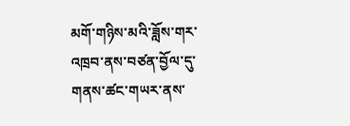མགོ་གཉིས་མའི་ཟློས་གར་འཁྲབ་ནས་བཙན་བྱོལ་དུ་གནས་ཚང་གཡར་ནས་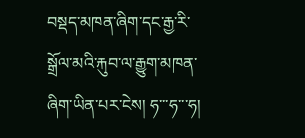བསྡད་མཁན་ཞིག་དང་རྒྱ་རི་སྒྲོལ་མའི་རྐུབ་ལ་རྒྱུག་མཁན་ཞིག་ཡིན་པར་ངེས། ཧ་་་ཧ་་་ཧ།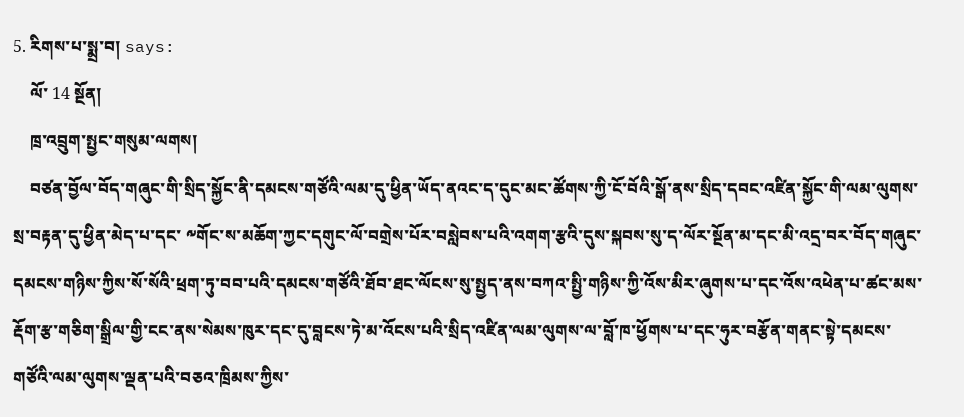5. རིགས་པ་སྨྲ་བ། says:
    ལོ་ 14 སྔོན།
    ཁྲ་འབྲུག་སྤྱང་གསུམ་ལགས།
    བཙན་བྱོལ་བོད་གཞུང་གི་སྲིད་སྐྱོང་ནི་དམངས་གཙོའི་ལམ་དུ་ཕྱིན་ཡོད་ནའང་ད་དུང་མང་ཚོགས་ཀྱི་ངོ་བོའི་སྒོ་ནས་སྲིད་དབང་འཛིན་སྐྱོང་གི་ལམ་ལུགས་སྲ་བརྟན་དུ་ཕྱིན་མེད་པ་དང་ ༸གོང་ས་མཆོག་ཀྱང་དགུང་ལོ་བགྲེས་པོར་བསླེབས་པའི་འགག་རྩའི་དུས་སྐབས་སུ་ད་ལོར་སྔོན་མ་དང་མི་འདྲ་བར་བོད་གཞུང་དམངས་གཉིས་ཀྱིས་སོ་སོའི་ཕྲག་ཏུ་བབ་པའི་དམངས་གཙོའི་ཐོབ་ཐང་ལོངས་སུ་སྤྱད་ནས་བཀའ་སྤྱི་གཉིས་ཀྱི་འོས་མིར་ཞུགས་པ་དང་འོས་འཕེན་པ་ཚང་མས་རྡོག་རྩ་གཅིག་སྒྲིལ་གྱི་ངང་ནས་སེམས་ཁུར་དང་དུ་བླངས་ཏེ་མ་འོངས་པའི་སྲིད་འཛིན་ལམ་ལུགས་ལ་བློ་ཁ་ཕྱོགས་པ་དང་ཧུར་བརྩོན་གནང་སྟེ་དམངས་གཙོའི་ལམ་ལུགས་ལྡན་པའི་བཅའ་ཁྲིམས་ཀྱིས་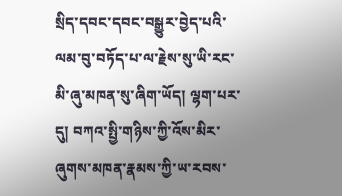སྲིད་དབང་དབང་བསྒྱུར་བྱེད་པའི་ལམ་བུ་བཏོད་པ་ལ་རྗེས་སུ་ཡི་རང་མི་ཞུ་མཁན་སུ་ཞིག་ཡོད། ལྷག་པར་དུ། བཀའ་སྤྱི་གཉིས་ཀྱི་འོས་མིར་ཞུགས་མཁན་རྣམས་ཀྱི་ཡ་རབས་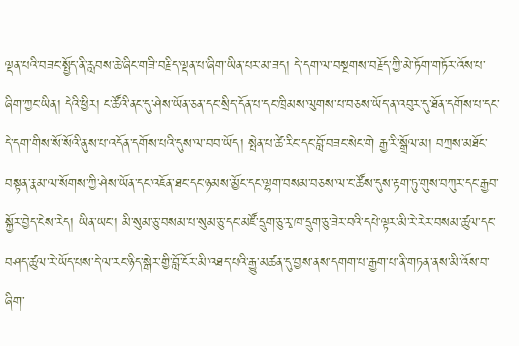ལྡན་པའི་བཟང་སྤྱོད་ནི་རླབས་ཆེ་ཞིང་གཟི་བརྗིད་ལྡན་པ་ཞིག་ཡིན་པར་མ་ཟད། དེ་དག་ལ་བསྔགས་བརྗོད་ཀྱི་མེ་ཏོག་གཏོར་འོས་པ་ཞིག་ཀྱང་ཡིན། དེའི་ཕྱིར། ང་ཚོའི་ནང་དུ་ཤེས་ཡོན་ཅན་དང་སྲིད་དོན་པ་དང་ཁྲིམས་ལུགས་པ་བཅས་ཡོད་ན་འབུར་དུ་ཐོན་དགོས་པ་དང་དེ་དག་གིས་སོ་སོའི་ནུས་པ་འདོན་དགོས་པའི་དུས་ལ་བབ་ཡོད། སྤེན་པ་ཚེ་རིང་དང་བློ་བཟང་སེང་གེ རྒྱ་རི་སྒྲོལ་མ། བཀྲས་མཐོང་བསྟན་རྣམ་ལ་སོགས་ཀྱི་ཤེས་ཡོན་དང་འཇོན་ཐང་དང་ཉམས་མྱོང་དང་ལྷག་བསམ་བཅས་ལ་ང་ཚོས་དུས་རྟག་ཏུ་གུས་བཀུར་དང་རྒྱབ་སྐྱོར་བྱེད་ངེས་རེད། ཡིན་ཡང་། མི་སུམ་ཅུ་བསམ་པ་སུམ་ཅུ་དང་མཛོ་དྲུག་ཅུ་རྭ་ཁ་དྲུག་ཅུ་ཟེར་བའི་དཔེ་ལྟར་མི་རེ་རེར་བསམ་ཚུལ་དང་བཤད་ཚུལ་རེ་ཡོད་པས་དེ་ལ་རང་ཉིད་སྒེར་གྱི་བློ་ངོར་མི་འཐད་པའི་རྒྱུ་མཚན་དུ་བྱས་ནས་དགག་པ་རྒྱག་པ་ནི་གཏན་ནས་མི་འོས་བ་ཞིག་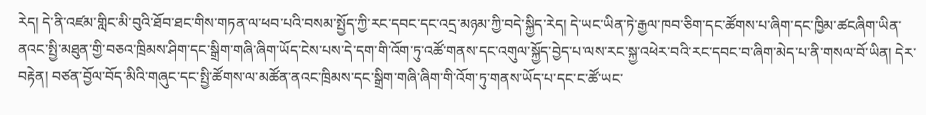རེད། དེ་ནི་འཛམ་གླིང་མི་བུའི་ཐོབ་ཐང་གིས་གཏན་ལ་ཕབ་པའི་བསམ་སྤྱོད་ཀྱི་རང་དབང་དང་འདྲ་མཉམ་ཀྱི་བདེ་སྐྱིད་རེད། དེ་ཡང་ཡིན་ཏེ་རྒྱལ་ཁབ་ཅིག་དང་ཚོགས་པ་ཞིག་དང་ཁྱིམ་ཚངཞིག་ཡིན་ནའང་སྤྱི་མཐུན་གྱི་བཅའ་ཁྲིམས་ཤིག་དང་སྒྲིག་གཞི་ཞིག་ཡོད་ངེས་པས་དེ་དག་གི་འོག་ཏུ་འཚོ་གནས་དང་འགུལ་སྐྱོད་བྱེད་པ་ལས་རང་སྐྱ་འཕེར་བའི་རང་དབང་བ་ཞིག་མེད་པ་ནི་གསལ་བོ་ཡིན། དེར་བརྟེན། བཙན་བྱོལ་བོད་མིའི་གཞུང་དང་སྤྱི་ཚོགས་ལ་མཚོན་ནའང་ཁྲིམས་དང་སྒྲིག་གཞི་ཞིག་གི་འོག་ཏུ་གནས་ཡོད་པ་དང་ང་ཚོ་ཡང་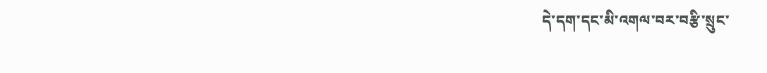དེ་དག་དང་མི་འགལ་བར་བརྩི་སྲུང་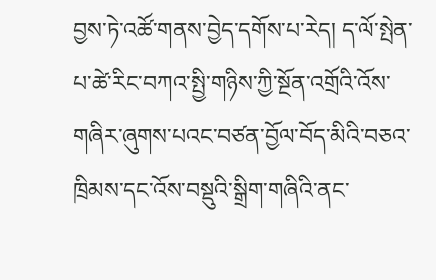བྱས་ཏེ་འཚོ་གནས་བྱེད་དགོས་པ་རེད། ད་ལོ་སྤེན་པ་ཚེ་རིང་བཀའ་སྤྱི་གཉིས་ཀྱི་སྔོན་འགྲོའི་འོས་གཞིར་ཞུགས་པའང་བཙན་བྱོལ་བོད་མིའི་བཅའ་ཁྲིམས་དང་འོས་བསྡུའི་སྒྲིག་གཞིའི་ནང་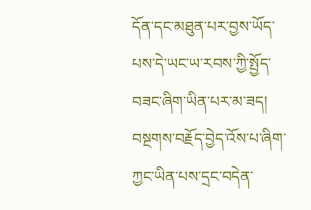དོན་དང་མཐུན་པར་བྱས་ཡོད་པས་དེ་ཡང་ཡ་རབས་ཀྱི་སྤྱོད་བཟང་ཞིག་ཡིན་པར་མ་ཟད། བསྔགས་བརྗོད་བྱེད་འོས་པ་ཞིག་ཀྱང་ཡིན་པས་དྲང་བདེན་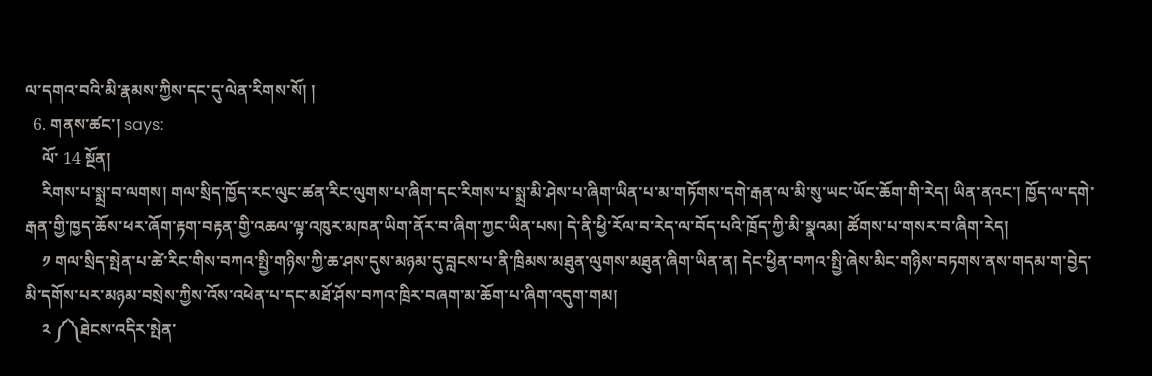ལ་དགའ་བའི་མི་རྣམས་ཀྱིས་དང་དུ་ལེན་རིགས་སོ། །
  6. གནས་ཚང་། says:
    ལོ་ 14 སྔོན།
    རིགས་པ་སྨྲ་བ་ལགས། གལ་སྲིད་ཁྱོད་རང་ལུང་ཚན་རིང་ལུགས་པ་ཞིག་དང་རིགས་པ་སྨྲ་མི་ཤེས་པ་ཞིག་ཡིན་པ་མ་གཏོགས་དགེ་རྒན་ལ་མི་སུ་ཡང་ཡོང་ཆོག་གི་རེད། ཡིན་ནའང་། ཁྱོད་ལ་དགེ་རྒན་གྱི་ཁྱད་ཆོས་ཕར་ཞོག་རྟག་བརྟན་གྱི་འཆལ་ལྟ་འཁུར་མཁན་ཡིག་ནོར་བ་ཞིག་ཀྱང་ཡིན་པས། དེ་ནི་ཕྱི་རོལ་བ་རེད་ལ་བོད་པའི་ཁྲོད་ཀྱི་མི་སྣའམ། ཚོགས་པ་གསར་བ་ཞིག་རེད།
    ༡ གལ་སྲིད་སྤེན་པ་ཚེ་རིང་གིས་བཀའ་སྤྱི་གཉིས་ཀྱི་ཆ་ཤས་དུས་མཉམ་དུ་བླངས་པ་ནི་ཁྲིམས་མཐུན་ལུགས་མཐུན་ཞིག་ཡིན་ན། དེང་ཕྱིན་བཀའ་སྤྱི་ཞེས་མིང་གཉིས་བཏགས་ནས་གདམ་ག་བྱེད་མི་དགོས་པར་མཉམ་བསྲེས་ཀྱིས་འོས་འཕེན་པ་དང་མཐོ་ཤོས་བཀའ་ཁྲིར་བཞག་མ་ཆོག་པ་ཞིག་འདུག་གམ།
    ༢ ༼༽ཐེངས་འདིར་སྤེན་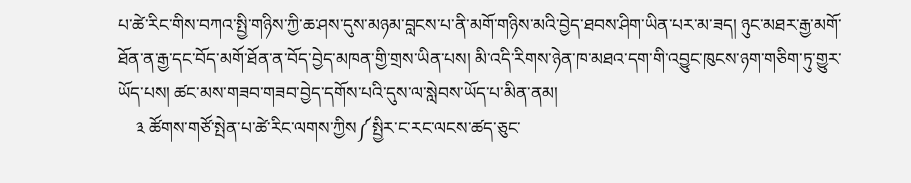པ་ཚེ་རིང་གིས་བཀའ་སྤྱི་གཉིས་ཀྱི་ཆ་ཤས་དུས་མཉམ་བླངས་པ་ནི་མགོ་གཉིས་མའི་བྱེད་ཐབས་ཤིག་ཡིན་པར་མ་ཟད། ཉུང་མཐར་རྒྱ་མགོ་ཐོན་ན་རྒྱ་དང་བོད་མགོ་ཐོན་ན་བོད་བྱེད་མཁན་གྱི་གྲས་ཡིན་པས། མི་འདི་རིགས་ཉེན་ཁ་མཐའ་དག་གི་འབྱུང་ཁུངས་ཉག་གཅིག་ཏུ་གྱུར་ཡོད་པས། ཚང་མས་གཟབ་གཟབ་བྱེད་དགོས་པའི་དུས་ལ་སླེབས་ཡོད་པ་མིན་ནམ།
    ༣ ཚོགས་གཙོ་སྤེན་པ་ཚེ་རིང་ལགས་ཀྱིས༼སྤྱིར་ང་རང་ལངས་ཚད་ཅུང་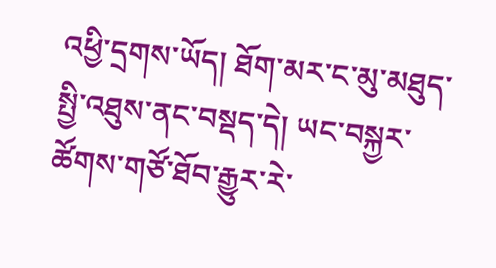འཕྱི་དྲགས་ཡོད། ཐོག་མར་ང་མུ་མཐུད་སྤྱི་འཐུས་ནང་བསྡད་དེ། ཡང་བསྐྱར་ཚོགས་གཙོ་ཐོབ་རྒྱུར་རེ་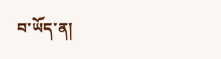བ་ཡོད་ན།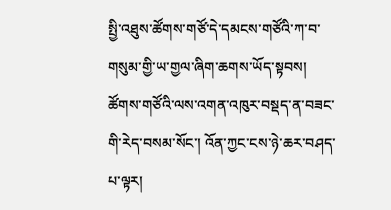སྤྱི་འཐུས་ཚོགས་གཙོ་དེ་དམངས་གཙོའི་ཀ་བ་གསུམ་གྱི་ཡ་གྱལ་ཞིག་ཆགས་ཡོད་སྟབས། ཚོགས་གཙོའི་ལས་འགན་འཁུར་བསྡད་ན་བཟང་གི་རེད་བསམ་སོང་། འོན་ཀྱང་ངས་ཉེ་ཆར་བཤད་པ་ལྟར།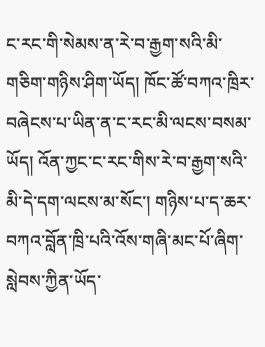ང་རང་གི་སེམས་ན་རེ་བ་རྒྱག་སའི་མི་གཅིག་གཉིས་ཤིག་ཡོད། ཁོང་ཚོ་བཀའ་ཁྲིར་བཞེངས་པ་ཡིན་ན་ང་རང་མི་ལངས་བསམ་ཡོད། འོན་ཀྱང་ང་རང་གིས་རེ་བ་རྒྱག་སའི་མི་དེ་དག་ལངས་མ་སོང་། གཉིས་པ་ད་ཆར་བཀའ་བློན་ཁྲི་པའི་འོས་གཞི་མང་པོ་ཞིག་སླེབས་ཀྱིན་ཡོད་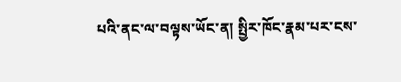པའི་ནང་ལ་བལྟས་ཡོང་ན། སྤྱིར་ཁོང་རྣམ་པར་ངས་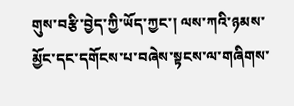གུས་བརྩི་བྱེད་ཀྱི་ཡོད་ཀྱང་། ལས་ཀའི་ཉམས་མྱོང་དང་དགོངས་པ་བཞེས་སྟངས་ལ་གཞིགས་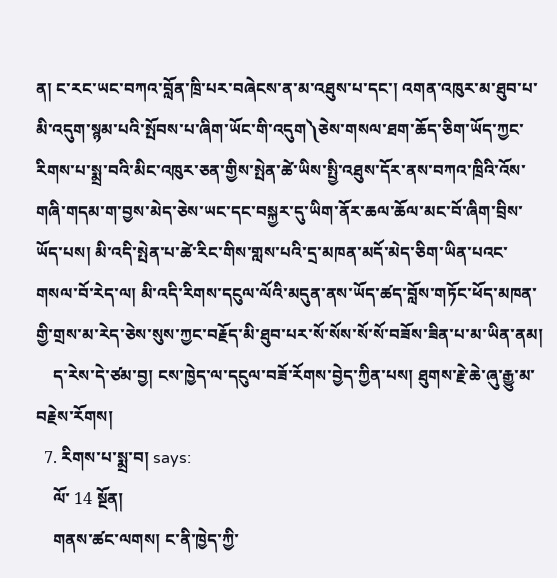ན། ང་རང་ཡང་བཀའ་བློན་ཁྲི་པར་བཞེངས་ན་མ་འཐུས་པ་དང་། འགན་འཁུར་མ་ཐུབ་པ་མི་འདུག་སྙམ་པའི་སྤོབས་པ་ཞིག་ཡོང་གི་འདུག༽ཅེས་གསལ་ཐག་ཆོད་ཅིག་ཡོད་ཀྱང་རིགས་པ་སྨྲ་བའི་མིང་འཁུར་ཅན་གྱིས་སྤེན་ཚེ་ཡིས་སྤྱི་འཐུས་དོར་ནས་བཀའ་ཁྲིའི་འོས་གཞི་གདམ་ག་བྱས་མེད་ཅེས་ཡང་དང་བསྐྱར་དུ་ཡིག་ནོར་ཆལ་ཆོལ་མང་བོ་ཞིག་བྲིས་ཡོད་པས། མི་འདི་སྤེན་པ་ཚེ་རིང་གིས་གླས་པའི་དྲ་མཁན་མདོ་མེད་ཅིག་ཡིན་པའང་གསལ་བོ་རེད་ལ། མི་འདི་རིགས་དངུལ་ལོའི་མདུན་ནས་ཡོད་ཚད་བློས་གཏོང་ཕོད་མཁན་གྱི་གྲས་མ་རེད་ཅེས་སུས་ཀྱང་བརྗོད་མི་ཐུབ་པར་སོ་སོས་སོ་སོ་བཟོས་ཟིན་པ་མ་ཡིན་ནམ།
    ད་རེས་དེ་ཙམ་བྱ། ངས་ཁྱེད་ལ་དངུལ་བཟོ་རོགས་བྱེད་ཀྱིན་པས། ཐུགས་རྗེ་ཆེ་ཞུ་རྒྱུ་མ་བརྗེས་རོགས།
  7. རིགས་པ་སྨྲ་བ། says:
    ལོ་ 14 སྔོན།
    གནས་ཚང་ལགས། ང་ནི་ཁྱེད་ཀྱི་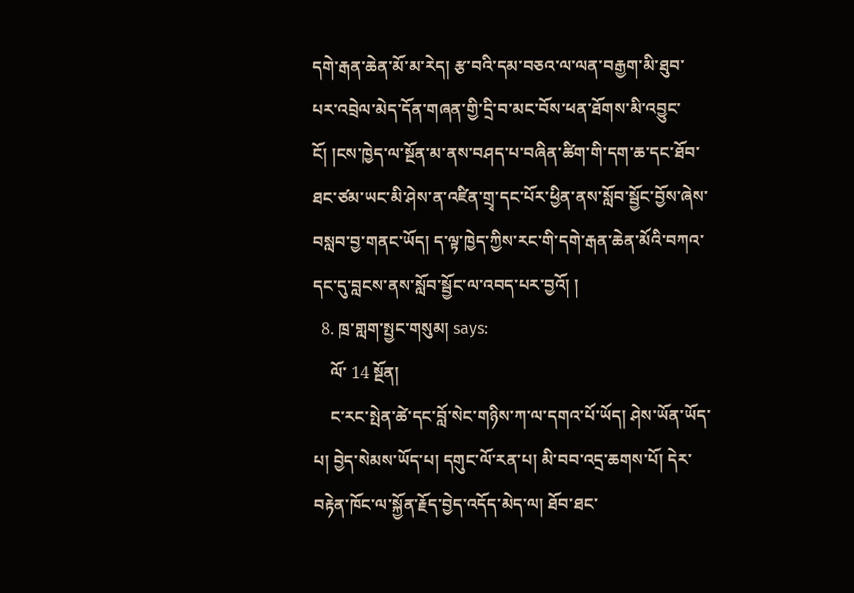དགེ་རྒན་ཆེན་མོ་མ་རེད། རྩ་བའི་དམ་བཅའ་ལ་ལན་བརྒྱག་མི་ཐུབ་པར་འབྲེལ་མེད་དོན་གཞན་གྱི་དྲི་བ་མང་བོས་ཕན་ཐོགས་མི་འབྱུང་ངོ། །ངས་ཁྱེད་ལ་སྔོན་མ་ནས་བཤད་པ་བཞིན་ཚིག་གི་དག་ཆ་དང་ཐོབ་ཐང་ཙམ་ཡང་མི་ཤེས་ན་འཛིན་གྲྭ་དང་པོར་ཕྱིན་ནས་སློབ་སྦྱོང་བྱོས་ཞེས་བསླབ་བྱ་གནང་ཡོད། ད་ལྟ་ཁྱེད་ཀྱིས་རང་གི་དགེ་རྒན་ཆེན་མོའི་བཀའ་དང་དུ་བླངས་ནས་སློབ་སྦྱོང་ལ་འབད་པར་བྱའོ། །
  8. ཁྲ་གླག་སྤྱང་གསུམ། says:
    ལོ་ 14 སྔོན།
    ང་རང་སྤེན་ཚེ་དང་བློ་སེང་གཉིས་ཀ་ལ་དགའ་པོ་ཡོད། ཤེས་ཡོན་ཡོད་པ། བྱེད་སེམས་ཡོད་པ། དགུང་ལོ་རན་པ། མི་བབ་འདྲ་ཆགས་པོ། དེར་བརྟེན་ཁོང་ལ་སྐྱོན་རྗོད་བྱེད་འདོད་མེད་ལ། ཐོབ་ཐང་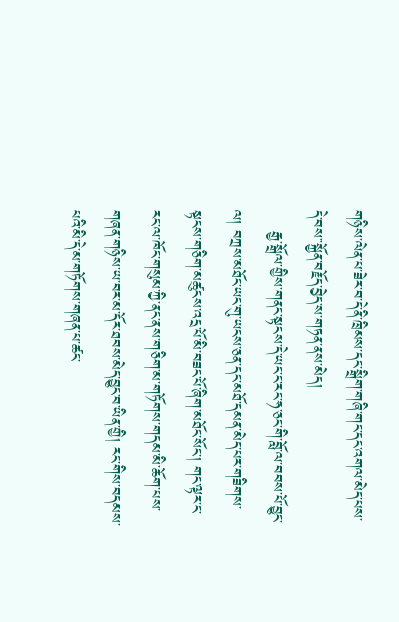གཉིས་ལེན་པ་ཟེར་བ་དེ་ནི་ཁྲིམས་དང་སྒྲིག་གཞི་གང་དང་འགལ་མེད་པས་དེ་བས་་སྐྱོན་བརྗོད་བྱེད་ས་གཏན་ནས་མེད།
    རྒྱ་སྒྲོལ་གྱིས་གནང་སྟངས་དེ་ཡང་ང་རང་ཧ་ཅང་གི་བློ་ལ་བབས་པོ་བྱུང་ལ། བཀྲས་མཐོང་ཡང་གུ་ཡངས་ཅན་དང་མཐོ་དམན་མེད་པར་གཟིགས་སྟངས་གཅིག་མཚུངས་འདྲ་པོ་མི་བཟང་པོ་ཞིག་མཐོང་སོང་། གང་ལྟར་ང་རང་ལ་ཁོང་གསུམ་ཀྱི་ནང་ནས་གཅིག་མ་གཏོགས་གདམ་མི་ཆོག་པས་གཞན་གཉིས་ཡ་བར་མ་དོར་ཐབས་མེད་བྱུང་བ་ཡིན་གྱི། རང་གིས་བདམས་པའི་མི་དེ་མ་གཏོགས་གཞན་པ་ཚང་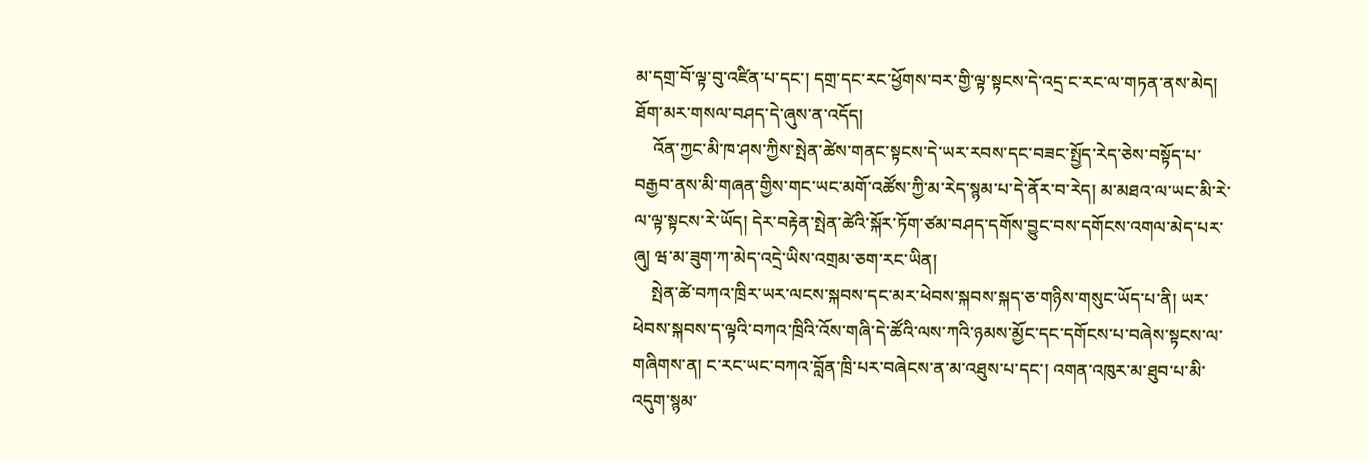མ་དགྲ་བོ་ལྟ་བུ་འཛིན་པ་དང་། དགྲ་དང་རང་ཕྱོགས་བར་གྱི་ལྟ་སྟངས་དེ་འདྲ་ང་རང་ལ་གཏན་ནས་མེད། ཐོག་མར་གསལ་བཤད་དེ་ཞུས་ན་འདོད།
    འོན་ཀྱང་མི་ཁ་ཤས་ཀྱིས་སྤེན་ཚེས་གནང་སྟངས་དེ་ཡར་རབས་དང་བཟང་སྤྱོད་རེད་ཅེས་བསྟོད་པ་བརྒྱབ་ནས་མི་གཞན་གྱིས་གང་ཡང་མགོ་འཚོས་ཀྱི་མ་རེད་སྙམ་པ་དེ་ནོར་བ་རེད། མ་མཐའ་ལ་ཡང་མི་རེ་ལ་ལྟ་སྟངས་རེ་ཡོད། དེར་བརྟེན་སྤེན་ཚེའི་སྐོར་ཏོག་ཙམ་བཤད་དགོས་བྱུང་བས་དགོངས་འགལ་མེད་པར་ཞུ། ཝ་མ་ཟུག་ཀ་མེད་འདྲེ་ཡིས་འགྲམ་ཅག་རང་ཡིན།
    སྤེན་ཚེ་བཀའ་ཁྲིར་ཡར་ལངས་སྐབས་དང་མར་ཕེབས་སྐབས་སྐད་ཅ་གཉིས་གསུང་ཡོད་པ་ནི། ཡར་ཕེབས་སྐབས་ད་ལྟའི་བཀའ་ཁྲིའི་འོས་གཞི་དེ་ཚོའི་ལས་ཀའི་ཉམས་མྱོང་དང་དགོངས་པ་བཞེས་སྟངས་ལ་གཞིགས་ན། ང་རང་ཡང་བཀའ་བློན་ཁྲི་པར་བཞེངས་ན་མ་འཐུས་པ་དང་། འགན་འཁུར་མ་ཐུབ་པ་མི་འདུག་སྙམ་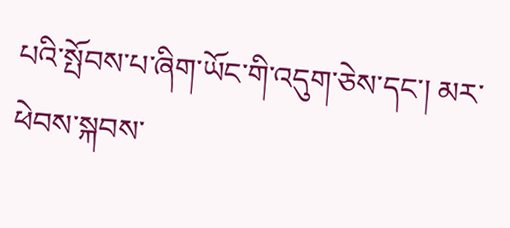པའི་སྤོབས་པ་ཞིག་ཡོང་གི་འདུག་ཅེས་དང་། མར་ཕེབས་སྐབས་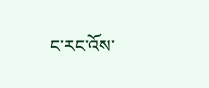ང་རང་འོས་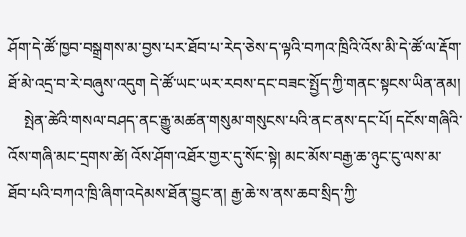ཤོག་དེ་ཚོ་ཁྱབ་བསྒྲགས་མ་བྱས་པར་ཐོབ་པ་རེད་ཅེས་ད་ལྟའི་བཀའ་ཁྲིའི་འོས་མི་དེ་ཚོ་ལ་རྡོག་ཐོ་མེ་འདྲ་བ་རེ་བཞུས་འདུག དེ་ཚོ་ཡང་ཡར་རབས་དང་བཟང་སྤྱོད་ཀྱི་གནང་སྟངས་ཡིན་ནམ།
    སྤེན་ཚེའི་གསལ་བཤད་ནང་རྒྱུ་མཚན་གསུམ་གསུངས་པའི་ནང་ནས་དང་པོ། དངོས་གཞིའི་འོས་གཞི་མང་དྲགས་ཚེ། འོས་ཤོག་འཐོར་གྱར་དུ་སོང་སྟེ། མང་མོས་བརྒྱ་ཆ་ཉུང་ངུ་ལས་མ་ཐོབ་པའི་བཀའ་ཁྲི་ཞིག་འདེམས་ཐོན་བྱུང་ན། རྒྱ་ཆེ་ས་ནས་ཆབ་སྲིད་ཀྱི་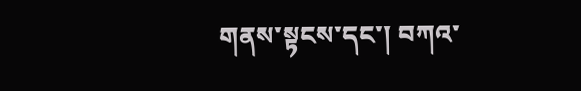གནས་སྟངས་དང་། བཀའ་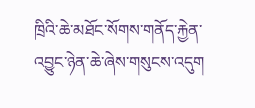ཁྲིའི་ཆེ་མཐོང་སོགས་གནོད་རྐྱེན་འབྱུང་ཉེན་ཆེ་ཞེས་གསུངས་འདུག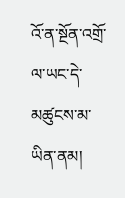འོ་ན་སྔོན་འགྲོ་ལ་ཡང་དེ་མཚུངས་མ་ཡིན་ནམ།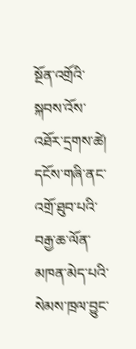སྔོན་འགྲོའི་སྐབས་འོས་འཐོར་དྲགས་ཚེ། དངོས་གཞི་ནང་འགྲོ་ཐུབ་པའི་བརྒྱ་ཆ་ལོན་མཁན་མེད་པའི་སེམས་ཁྲལ་བྱུང་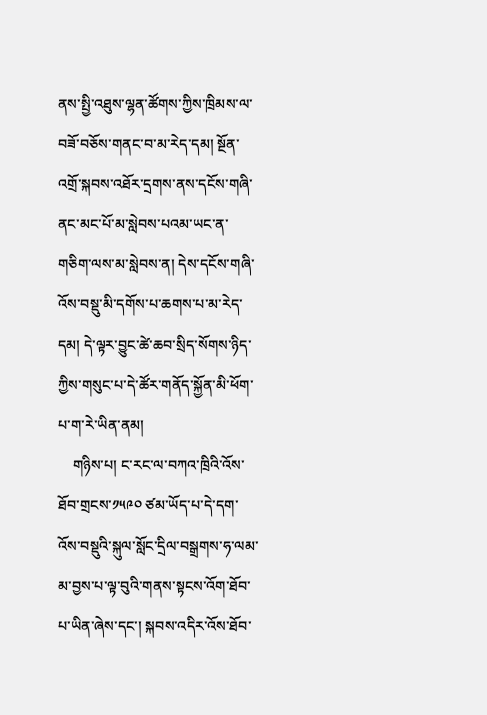ནས་སྤྱི་འཐུས་ལྷན་ཚོགས་ཀྱིས་ཁྲིམས་ལ་བཟོ་བཅོས་གནང་བ་མ་རེད་དམ། སྔོན་འགྲོ་སྐབས་འཐོར་དྲགས་ནས་དངོས་གཞི་ནང་མང་པོ་མ་སླེབས་པའམ་ཡང་ན་གཅིག་ལས་མ་སླེབས་ན། དེས་དངོས་གཞི་འོས་བསྡུ་མི་དགོས་པ་ཆགས་པ་མ་རེད་དམ། དེ་ལྟར་བྱུང་ཚེ་ཆབ་སྲིད་སོགས་ཉིད་ཀྱིས་གསུང་པ་དེ་ཚོར་གནོད་སྐྱོན་མི་ཕོག་པ་ག་རེ་ཡིན་ནམ།
    གཉིས་པ། ང་རང་ལ་བཀའ་ཁྲིའི་འོས་ཐོབ་གྲངས་༡༥༩༠ ཙམ་ཡོད་པ་དེ་དག་འོས་བསྡུའི་སྐུལ་སློང་དྲིལ་བསྒྲགས་ཧ་ལམ་མ་བྱས་པ་ལྟ་བུའི་གནས་སྟངས་འོག་ཐོབ་པ་ཡིན་ཞེས་དང་། སྐབས་འདིར་འོས་ཐོབ་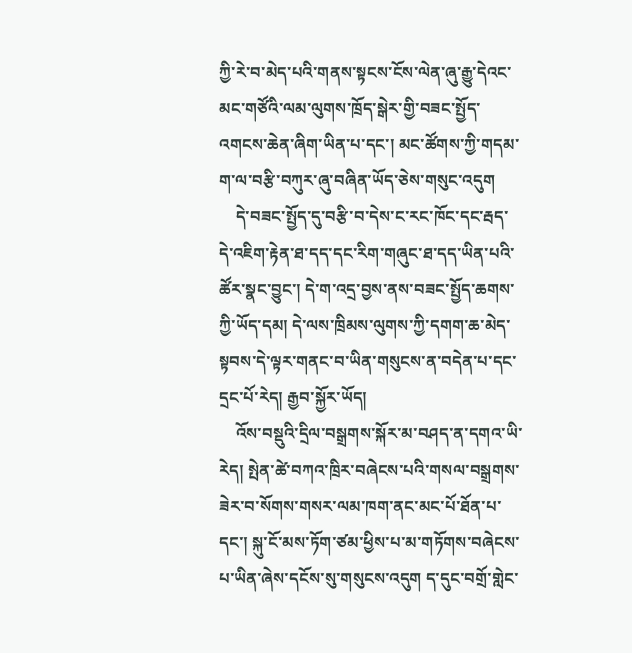ཀྱི་རེ་བ་མེད་པའི་གནས་སྟངས་ངོས་ལེན་ཞུ་རྒྱུ་དེའང་མང་གཙོའི་ལམ་ལུགས་ཁྲོད་སྒེར་གྱི་བཟང་སྤྱོད་འགངས་ཆེན་ཞིག་ཡིན་པ་དང་། མང་ཚོགས་ཀྱི་གདམ་ག་ལ་བརྩི་བཀུར་ཞུ་བཞིན་ཡོད་ཅེས་གསུང་འདུག
    དེ་བཟང་སྤྱོད་དུ་བརྩི་བ་དེས་ང་རང་ཁོང་དང་རྦད་དེ་འཇིག་རྟེན་ཐ་དད་དང་རིག་གཞུང་ཐ་དད་ཡིན་པའི་ཚོར་སྣང་བྱུང་། དེ་ག་འདྲ་བྱས་ནས་བཟང་སྤྱོད་ཆགས་ཀྱི་ཡོད་དམ། དེ་ལས་ཁྲིམས་ལུགས་ཀྱི་དགག་ཆ་མེད་སྟབས་དེ་ལྟར་གནང་བ་ཡིན་གསུངས་ན་བདེན་པ་དང་དྲང་པོ་རེད། རྒྱབ་སྐྱོར་ཡོད།
    འོས་བསྡུའི་དྲིལ་བསྒྲགས་སྐོར་མ་བཤད་ན་དགའ་ཡི་རེད། སྤེན་ཚེ་བཀའ་ཁྲིར་བཞེངས་པའི་གསལ་བསྒྲགས་ཟེར་བ་སོགས་གསར་ལམ་ཁག་ནང་མང་པོ་ཐོན་པ་དང་། སྐུ་ངོ་མས་ཏོག་ཙམ་ཕྱིས་པ་མ་གཏོགས་བཞེངས་པ་ཡིན་ཞེས་དངོས་སུ་གསུངས་འདུག ད་དུང་བགྲོ་གླེང་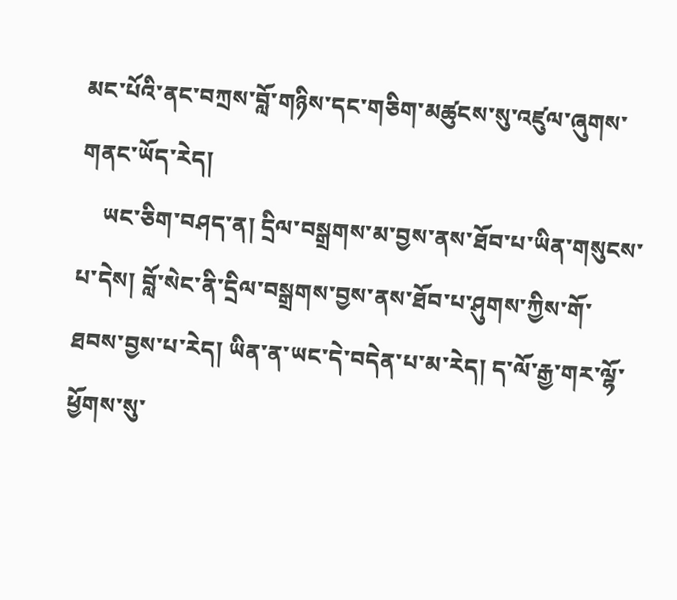མང་པོའི་ནང་བཀྲས་བློ་གཉིས་དང་གཅིག་མཚུངས་སུ་འཛུལ་ཞུགས་གནང་ཡོད་རེད།
    ཡང་ཅིག་བཤད་ན། དྲིལ་བསྒྲགས་མ་བྱས་ནས་ཐོབ་པ་ཡིན་གསུངས་པ་དེས། བློ་སེང་ནི་དྲིལ་བསྒྲགས་བྱས་ནས་ཐོབ་པ་ཤུགས་ཀྱིས་གོ་ཐབས་བྱས་པ་རེད། ཡིན་ན་ཡང་དེ་བདེན་པ་མ་རེད། ད་ལོ་རྒྱ་གར་ལྷོ་ཕྱོགས་སུ་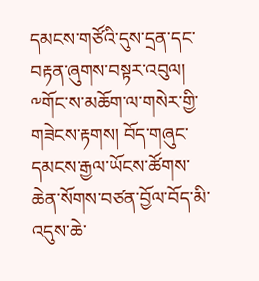དམངས་གཙོའི་དུས་དྲན་དང་བརྟན་ཞུགས་བསྟར་འབུལ། ༸གོང་ས་མཆོག་ལ་གསེར་གྱི་གཟེངས་རྟགས། བོད་གཞུང་དམངས་རྒྱལ་ཡོངས་ཚོགས་ཆེན་སོགས་བཙན་བྱོལ་བོད་མི་འདུས་ཆེ་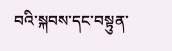བའི་སྐབས་དང་བསྟུན་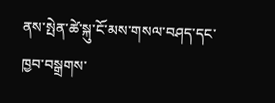ནས་སྤེན་ཚེ་སྐུ་ངོ་མས་གསལ་བཤད་དང་ཁྱབ་བསྒྲགས་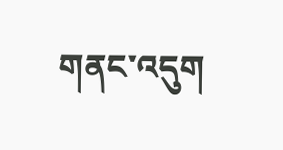གནང་འདུག